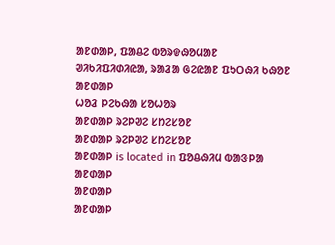ᱟᱱᱰᱟᱞ, ᱯᱟᱪᱮ ᱵᱚᱨᱫᱷᱚᱢᱟᱱ
ᱣᱤᱠᱤᱯᱤᱰᱤᱭᱟ, ᱨᱟᱲᱟ ᱜᱮᱭᱟᱱ ᱯᱩᱛᱷᱤ ᱠᱷᱚᱱ
ᱟᱱᱰᱟᱞ
ᱦᱚᱲ ᱞᱮᱠᱷᱟ ᱥᱚᱦᱚᱨ
ᱟᱱᱰᱟᱞ ᱨᱮᱞᱣᱮ ᱥᱴᱮᱥᱚᱱ
ᱟᱱᱰᱟᱞ ᱨᱮᱞᱣᱮ ᱥᱴᱮᱥᱚᱱ
ᱟᱱᱰᱟᱞ is located in ᱯᱚᱪᱷᱤᱢ ᱵᱟᱝᱞᱟ
ᱟᱱᱰᱟᱞ
ᱟᱱᱰᱟᱞ
ᱟᱱᱰᱟᱞ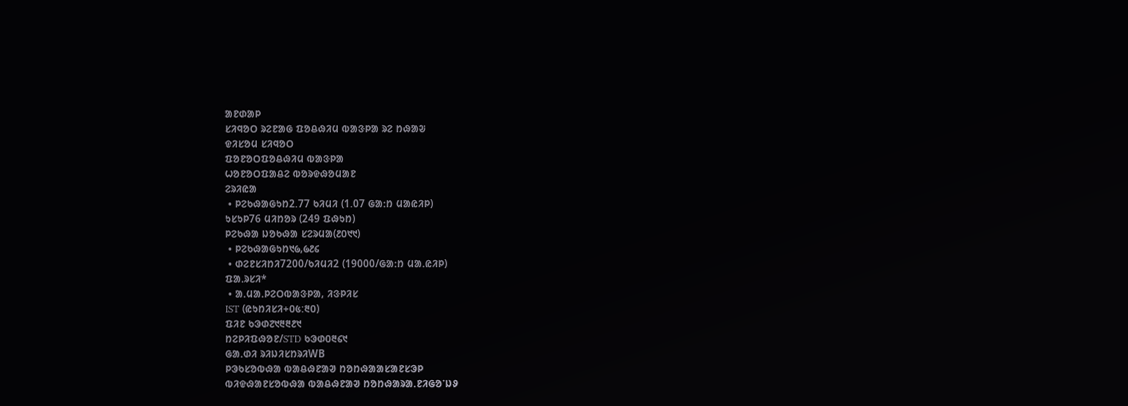ᱟᱱᱰᱟᱞ
ᱥᱤᱧᱚᱛ ᱨᱮᱱᱟᱜ ᱯᱚᱪᱷᱤᱢ ᱵᱟᱝᱞᱟ ᱨᱮ ᱴᱷᱟᱶ
ᱫᱤᱥᱚᱢ ᱥᱤᱧᱚᱛ
ᱯᱚᱱᱚᱛᱯᱚᱪᱷᱤᱢ ᱵᱟᱝᱞᱟ
ᱦᱚᱱᱚᱛᱯᱟᱪᱮ ᱵᱚᱨᱫᱷᱚᱢᱟᱱ
ᱮᱨᱤᱭᱟ
 • ᱞᱮᱠᱷᱟᱜᱩᱴ2.77 ᱠᱤᱢᱤ (1.07 ᱜᱟᱺᱴ ᱢᱟᱭᱤᱞ)
ᱩᱥᱩᱞ76 ᱢᱤᱴᱚᱨ (249 ᱯᱷᱩᱴ)
ᱞᱮᱠᱷᱟ ᱡᱚᱠᱷᱟ ᱥᱮᱨᱢᱟ(᱒᱐᱑᱑)
 • ᱞᱮᱠᱷᱟᱜᱩᱴ᱑᱙,᱙᱒᱔
 • ᱰᱮᱱᱥᱤᱴᱤ7200/ᱠᱤᱢᱤ2 (19000/ᱜᱟᱺᱴ ᱢᱟᱹᱭᱤᱞ)
ᱯᱟᱹᱨᱥᱤ*
 • ᱟᱹᱢᱟᱹᱞᱮᱛᱵᱟᱝᱞᱟ, ᱤᱝᱞᱤᱥ
IST (ᱭᱩᱴᱤᱥᱤ+᱐᱕:᱓᱐)
ᱯᱤᱱ ᱠᱳᱰ᱗᱑᱓᱓᱒᱑
ᱴᱮᱞᱤᱯᱷᱚᱱ/STD ᱠᱳᱰ᱐᱓᱔᱑
ᱜᱟᱹᱰᱤ ᱨᱤᱡᱤᱥᱴᱨᱤWB
ᱞᱳᱠᱥᱚᱵᱷᱟ ᱵᱟᱪᱷᱱᱟᱣ ᱴᱚᱴᱷᱟᱟᱥᱟᱱᱥᱳᱞ
ᱵᱤᱫᱷᱟᱱᱥᱚᱵᱷᱟ ᱵᱟᱪᱷᱱᱟᱣ ᱴᱚᱴᱷᱟᱨᱟᱹᱱᱤᱜᱚᱸᱡᱽ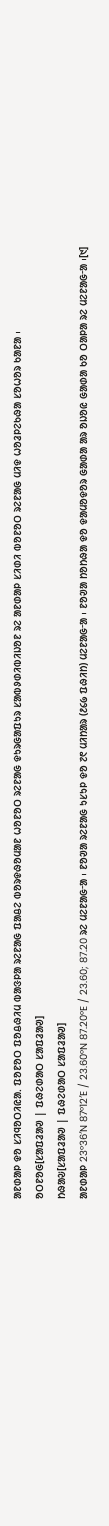ᱟᱱᱰᱟᱞ ᱫᱚ ᱥᱤᱧᱚᱛᱤᱭᱟᱹ ᱯᱚᱱᱚᱛ ᱯᱚᱪᱷᱤᱢ ᱵᱟᱝᱞᱟ ᱨᱮᱱᱟᱜ ᱯᱟᱪᱮ ᱵᱚᱨᱫᱷᱚᱢᱟᱱ ᱦᱚᱱᱚᱛ ᱨᱮᱱᱟᱜ ᱫᱩᱨᱜᱟᱯᱩᱨ ᱥᱟᱵᱽᱰᱤᱵᱤᱡᱚᱱ ᱨᱮ ᱟᱱᱰᱟᱞ ᱥᱤᱰᱤ ᱵᱚᱱᱚᱛ ᱨᱮᱱᱟᱜ ᱢᱤᱫ ᱦᱚᱲᱞᱮᱠᱷᱟ ᱥᱚᱦᱚᱨ ᱠᱟᱱᱟ ᱾
ᱚᱛᱱᱚᱜ[ᱥᱟᱯᱲᱟᱣ | ᱯᱷᱮᱰᱟᱛ ᱥᱟᱯᱲᱟᱣ]
ᱴᱷᱟᱶ[ᱥᱟᱯᱲᱟᱣ | ᱯᱷᱮᱰᱟᱛ ᱥᱟᱯᱲᱟᱣ]
ᱟᱱᱰᱟᱞ 23°36′N 87°12′E / 23.60°N 87.20°E / 23.60; 87.20 ᱨᱮ ᱢᱮᱱᱟᱜᱼᱟ ᱾ ᱱᱚᱣᱟ ᱨᱮᱱᱟᱜ ᱩᱥᱩᱞ ᱫᱚ ᱗᱖ ᱢᱤᱴᱟᱨ (᱒᱔᱙ ᱯᱷᱤᱴ) ᱢᱮᱱᱟᱜᱼᱟ ᱾ ᱱᱚᱣᱟ ᱴᱚᱴᱷᱟ ᱫᱚ ᱫᱟᱢᱚᱫᱚᱨ ᱜᱟᱰᱟ ᱟᱨ ᱚᱡᱚᱭ ᱜᱟᱰᱟ ᱠᱚ ᱛᱟᱞᱟ ᱨᱮ ᱢᱮᱱᱟᱜᱼᱟ ᱾[᱑]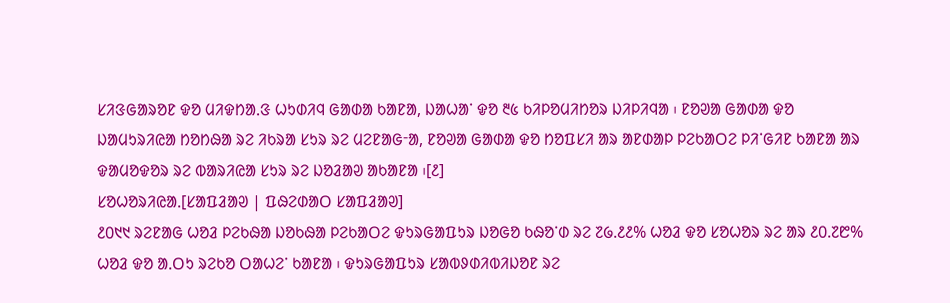ᱥᱤᱝᱜᱟᱨᱚᱱ ᱫᱚ ᱢᱤᱫᱴᱟᱹᱝ ᱦᱩᱰᱤᱧ ᱜᱟᱰᱟ ᱠᱟᱱᱟ, ᱡᱟᱦᱟᱸ ᱫᱚ ᱓᱕ ᱠᱤᱞᱚᱢᱤᱴᱚᱨ ᱡᱤᱞᱤᱧᱟ ᱾ ᱱᱚᱣᱟ ᱜᱟᱰᱟ ᱫᱚ ᱡᱟᱢᱩᱨᱤᱭᱟ ᱴᱚᱴᱷᱟ ᱨᱮ ᱤᱠᱨᱟ ᱥᱩᱨ ᱨᱮ ᱢᱮᱱᱟᱜᱼᱟ, ᱱᱚᱣᱟ ᱜᱟᱰᱟ ᱫᱚ ᱴᱚᱯᱥᱤ ᱟᱨ ᱟᱱᱰᱟᱞ ᱞᱮᱠᱟᱛᱮ ᱞᱤᱸᱜᱤᱱ ᱠᱟᱱᱟ ᱟᱨ ᱫᱟᱢᱚᱫᱚᱨ ᱨᱮ ᱵᱟᱨᱤᱭᱟ ᱥᱩᱨ ᱨᱮ ᱡᱚᱲᱟᱣ ᱟᱠᱟᱱᱟ ᱾[᱒]
ᱥᱚᱦᱚᱨᱤᱭᱟᱹ[ᱥᱟᱯᱲᱟᱣ | ᱯᱷᱮᱰᱟᱛ ᱥᱟᱯᱲᱟᱣ]
᱒᱐᱑᱑ ᱨᱮᱱᱟᱜ ᱦᱚᱲ ᱞᱮᱠᱷᱟ ᱡᱚᱠᱷᱟ ᱞᱮᱠᱟᱛᱮ ᱫᱩᱨᱜᱟᱯᱩᱨ ᱡᱚᱜᱚ ᱠᱷᱚᱸᱰ ᱨᱮ ᱗᱙.᱒᱒% ᱦᱚᱲ ᱫᱚ ᱥᱚᱦᱚᱨ ᱨᱮ ᱟᱨ ᱒᱐.᱗᱘% ᱦᱚᱲ ᱫᱚ ᱟᱹᱛᱩ ᱨᱮᱠᱚ ᱛᱟᱦᱮᱸ ᱠᱟᱱᱟ ᱾ ᱫᱩᱨᱜᱟᱯᱩᱨ ᱥᱟᱵᱽᱰᱤᱵᱤᱡᱚᱱ ᱨᱮ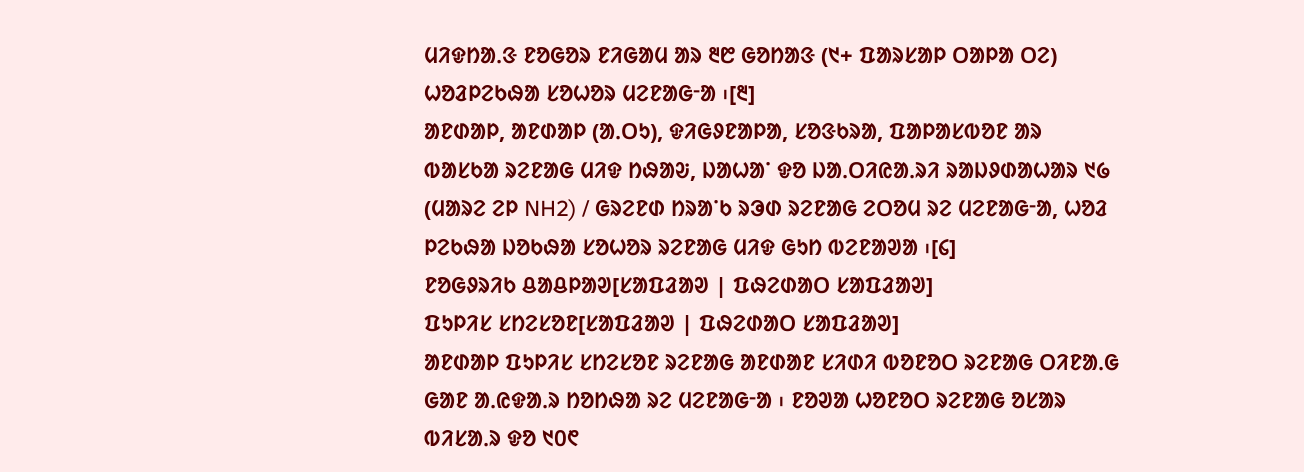ᱢᱤᱫᱴᱟᱹᱝ ᱱᱚᱜᱚᱨ ᱱᱤᱜᱟᱢ ᱟᱨ ᱓᱘ ᱜᱚᱴᱟᱝ (᱑+ ᱯᱟᱨᱥᱟᱞ ᱛᱟᱞᱟ ᱛᱮ) ᱦᱚᱲᱞᱮᱠᱷᱟ ᱥᱚᱦᱚᱨ ᱢᱮᱱᱟᱜᱼᱟ ᱾[᱓]
ᱟᱱᱰᱟᱞ, ᱟᱱᱰᱟᱞ (ᱟᱹᱛᱩ), ᱫᱤᱜᱽᱱᱟᱞᱟ, ᱥᱚᱝᱠᱨᱟ, ᱯᱟᱞᱟᱥᱵᱚᱱ ᱟᱨ ᱵᱟᱥᱠᱟ ᱨᱮᱱᱟᱜ ᱢᱤᱫ ᱴᱷᱟᱶ, ᱡᱟᱦᱟᱸ ᱫᱚ ᱡᱟᱹᱛᱤᱭᱟᱹᱨᱤ ᱨᱟᱡᱽᱰᱟᱦᱟᱨ ᱑᱙ (ᱢᱟᱨᱮ ᱮᱞ NH2) / ᱜᱨᱮᱱᱰ ᱴᱨᱟᱸᱠ ᱨᱳᱰ ᱨᱮᱱᱟᱜ ᱮᱛᱚᱢ ᱨᱮ ᱢᱮᱱᱟᱜᱼᱟ, ᱦᱚᱲ ᱞᱮᱠᱷᱟ ᱡᱚᱠᱷᱟ ᱥᱚᱦᱚᱨ ᱨᱮᱱᱟᱜ ᱢᱤᱫ ᱜᱩᱴ ᱵᱮᱱᱟᱣᱟ ᱾[᱔]
ᱱᱚᱜᱽᱨᱤᱠ ᱪᱟᱪᱞᱟᱣ[ᱥᱟᱯᱲᱟᱣ | ᱯᱷᱮᱰᱟᱛ ᱥᱟᱯᱲᱟᱣ]
ᱯᱩᱞᱤᱥ ᱥᱴᱮᱥᱚᱱ[ᱥᱟᱯᱲᱟᱣ | ᱯᱷᱮᱰᱟᱛ ᱥᱟᱯᱲᱟᱣ]
ᱟᱱᱰᱟᱞ ᱯᱩᱞᱤᱥ ᱥᱴᱮᱥᱚᱱ ᱨᱮᱱᱟᱜ ᱟᱱᱰᱟᱱ ᱥᱤᱰᱤ ᱵᱚᱱᱚᱛ ᱨᱮᱱᱟᱜ ᱛᱤᱱᱟᱹᱜ ᱜᱟᱱ ᱟᱹᱭᱫᱟᱹᱨ ᱴᱚᱴᱷᱟ ᱨᱮ ᱢᱮᱱᱟᱜᱼᱟ ᱾ ᱱᱚᱣᱟ ᱦᱚᱱᱚᱛ ᱨᱮᱱᱟᱜ ᱚᱥᱟᱨ ᱵᱤᱥᱟᱹᱨ ᱫᱚ ᱑᱐᱖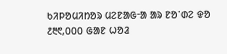ᱠᱤᱞᱚᱢᱤᱴᱚᱨ ᱢᱮᱱᱟᱜᱼᱟ ᱟᱨ ᱱᱚᱸᱰᱮ ᱫᱚ ᱒᱓᱖,᱐᱐᱐ ᱜᱟᱱ ᱦᱚᱲ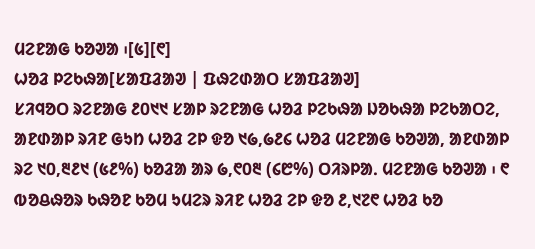ᱢᱮᱱᱟᱜ ᱠᱚᱣᱟ ᱾[᱕][᱖]
ᱦᱚᱲ ᱞᱮᱠᱷᱟ[ᱥᱟᱯᱲᱟᱣ | ᱯᱷᱮᱰᱟᱛ ᱥᱟᱯᱲᱟᱣ]
ᱥᱤᱧᱚᱛ ᱨᱮᱱᱟᱜ ᱒᱐᱑᱑ ᱥᱟᱞ ᱨᱮᱱᱟᱜ ᱦᱚᱲ ᱞᱮᱠᱷᱟ ᱡᱚᱠᱷᱟ ᱞᱮᱠᱟᱛᱮ, ᱟᱱᱰᱟᱞ ᱨᱤᱱ ᱜᱩᱴ ᱦᱚᱲ ᱮᱞ ᱫᱚ ᱑᱙,᱙᱒᱔ ᱦᱚᱲ ᱢᱮᱱᱟᱜ ᱠᱚᱣᱟ, ᱟᱱᱰᱟᱞ ᱨᱮ ᱑᱐,᱓᱒᱑ (᱕᱒%) ᱠᱚᱲᱟ ᱟᱨ ᱙,᱖᱐᱓ (᱔᱘%) ᱛᱤᱨᱞᱟᱹ ᱢᱮᱱᱟᱜ ᱠᱚᱣᱟ ᱾ ᱖ ᱵᱚᱪᱷᱚᱨ ᱠᱷᱚᱱ ᱠᱚᱢ ᱩᱢᱮᱨ ᱨᱤᱱ ᱦᱚᱲ ᱮᱞ ᱫᱚ ᱒,᱑᱗᱖ ᱦᱚᱲ ᱠᱚ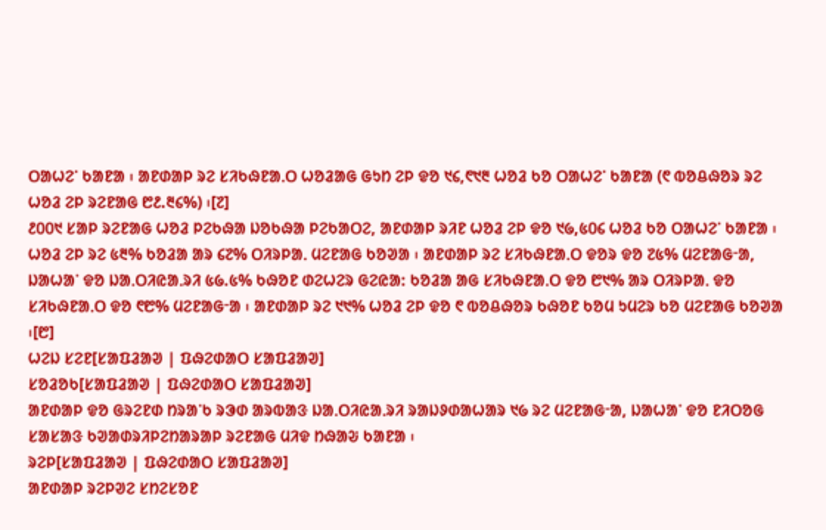ᱛᱟᱦᱮᱸ ᱠᱟᱱᱟ ᱾ ᱟᱱᱰᱟᱞ ᱨᱮ ᱥᱤᱠᱷᱱᱟᱹᱛ ᱦᱚᱲᱟᱜ ᱜᱩᱴ ᱮᱞ ᱫᱚ ᱑᱔,᱖᱑᱓ ᱦᱚᱲ ᱠᱚ ᱛᱟᱦᱮᱸ ᱠᱟᱱᱟ (᱖ ᱵᱚᱪᱷᱚᱨ ᱨᱮ ᱦᱚᱲ ᱮᱞ ᱨᱮᱱᱟᱜ ᱘᱒.᱓᱔%) ᱾[᱗]
᱒᱐᱐᱑ ᱥᱟᱞ ᱨᱮᱱᱟᱜ ᱦᱚᱲ ᱞᱮᱠᱷᱟ ᱡᱚᱠᱷᱟ ᱞᱮᱠᱟᱛᱮ, ᱟᱱᱰᱟᱞ ᱨᱤᱱ ᱦᱚᱲ ᱮᱞ ᱫᱚ ᱑᱙,᱕᱐᱔ ᱦᱚᱲ ᱠᱚ ᱛᱟᱦᱮᱸ ᱠᱟᱱᱟ ᱾ ᱦᱚᱲ ᱮᱞ ᱨᱮ ᱕᱓% ᱠᱚᱲᱟ ᱟᱨ ᱔᱗% ᱛᱤᱨᱞᱟᱹ ᱢᱮᱱᱟᱜ ᱠᱚᱣᱟ ᱾ ᱟᱱᱰᱟᱞ ᱨᱮ ᱥᱤᱠᱷᱱᱟᱹᱛ ᱫᱚᱨ ᱫᱚ ᱗᱕% ᱢᱮᱱᱟᱜᱼᱟ, ᱡᱟᱦᱟᱸ ᱫᱚ ᱡᱟᱹᱛᱤᱭᱟᱹᱨᱤ ᱕᱙.᱕% ᱠᱷᱚᱱ ᱰᱮᱦᱮᱨ ᱜᱮᱭᱟ: ᱠᱚᱲᱟ ᱟᱜ ᱥᱤᱠᱷᱱᱟᱹᱛ ᱫᱚ ᱘᱑% ᱟᱨ ᱛᱤᱨᱞᱟᱹ ᱫᱚ ᱥᱤᱠᱷᱱᱟᱹᱛ ᱫᱚ ᱖᱘% ᱢᱮᱱᱟᱜᱼᱟ ᱾ ᱟᱱᱰᱟᱞ ᱨᱮ ᱑᱑% ᱦᱚᱲ ᱮᱞ ᱫᱚ ᱖ ᱵᱚᱪᱷᱚᱨ ᱠᱷᱚᱱ ᱠᱚᱢ ᱩᱢᱮᱨ ᱠᱚ ᱢᱮᱱᱟᱜ ᱠᱚᱣᱟ ᱾[᱘]
ᱦᱮᱡ ᱥᱮᱱ[ᱥᱟᱯᱲᱟᱣ | ᱯᱷᱮᱰᱟᱛ ᱥᱟᱯᱲᱟᱣ]
ᱥᱚᱲᱚᱠ[ᱥᱟᱯᱲᱟᱣ | ᱯᱷᱮᱰᱟᱛ ᱥᱟᱯᱲᱟᱣ]
ᱟᱱᱰᱟᱞ ᱫᱚ ᱜᱨᱮᱱᱰ ᱴᱨᱟᱸᱠ ᱨᱳᱰ ᱟᱨᱵᱟᱝ ᱡᱟᱹᱛᱤᱭᱟᱹᱨᱤ ᱨᱟᱡᱽᱰᱟᱦᱟᱨ ᱑᱙ ᱨᱮ ᱢᱮᱱᱟᱜᱼᱟ, ᱡᱟᱦᱟᱸ ᱫᱚ ᱱᱤᱛᱚᱜ ᱥᱟᱥᱟᱝ ᱠᱣᱟᱰᱨᱤᱞᱮᱴᱟᱨᱟᱞ ᱨᱮᱱᱟᱜ ᱢᱤᱫ ᱴᱷᱟᱶ ᱠᱟᱱᱟ ᱾
ᱨᱮᱞ[ᱥᱟᱯᱲᱟᱣ | ᱯᱷᱮᱰᱟᱛ ᱥᱟᱯᱲᱟᱣ]
ᱟᱱᱰᱟᱞ ᱨᱮᱞᱣᱮ ᱥᱴᱮᱥᱚᱱ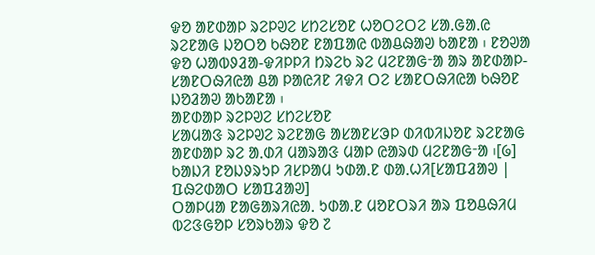ᱫᱚ ᱟᱱᱰᱟᱞ ᱨᱮᱞᱣᱮ ᱥᱴᱮᱥᱚᱱ ᱦᱚᱛᱮᱛᱮ ᱥᱟᱹᱜᱟᱹᱭ ᱨᱮᱱᱟᱜ ᱡᱚᱛᱚ ᱠᱷᱚᱱ ᱱᱟᱯᱟᱭ ᱵᱟᱪᱷᱟᱣ ᱠᱟᱱᱟ ᱾ ᱱᱚᱣᱟ ᱫᱚ ᱦᱟᱵᱽᱲᱟ-ᱫᱤᱞᱞᱤ ᱴᱨᱮᱠ ᱨᱮ ᱢᱮᱱᱟᱜᱼᱟ ᱟᱨ ᱟᱱᱰᱟᱞ-ᱥᱟᱱᱛᱷᱤᱭᱟ ᱪᱟ ᱞᱟᱭᱤᱱ ᱤᱫᱤ ᱛᱮ ᱥᱟᱱᱛᱷᱤᱭᱟ ᱠᱷᱚᱱ ᱡᱚᱲᱟᱣ ᱟᱠᱟᱱᱟ ᱾
ᱟᱱᱰᱟᱞ ᱨᱮᱞᱣᱮ ᱥᱴᱮᱥᱚᱱ
ᱥᱟᱢᱟᱝ ᱨᱮᱞᱣᱮ ᱨᱮᱱᱟᱜ ᱟᱥᱟᱱᱥᱳᱞ ᱰᱤᱵᱤᱡᱚᱱ ᱨᱮᱱᱟᱜ ᱟᱱᱰᱟᱞ ᱨᱮ ᱟᱹᱰᱤ ᱢᱟᱨᱟᱝ ᱢᱟᱞ ᱭᱟᱨᱰ ᱢᱮᱱᱟᱜᱼᱟ ᱾[᱙]
ᱠᱟᱡᱤ ᱱᱚᱡᱽᱨᱩᱞ ᱤᱥᱞᱟᱢ ᱩᱰᱟᱹᱱ ᱰᱟᱹᱦᱤ[ᱥᱟᱯᱲᱟᱣ | ᱯᱷᱮᱰᱟᱛ ᱥᱟᱯᱲᱟᱣ]
ᱛᱟᱞᱢᱟ ᱱᱟᱜᱟᱨᱤᱭᱟᱹ ᱩᱰᱟᱹᱱ ᱢᱚᱱᱛᱨᱤ ᱟᱨ ᱯᱚᱪᱷᱤᱢ ᱵᱮᱝᱜᱚᱞ ᱥᱚᱨᱠᱟᱨ ᱫᱚ ᱗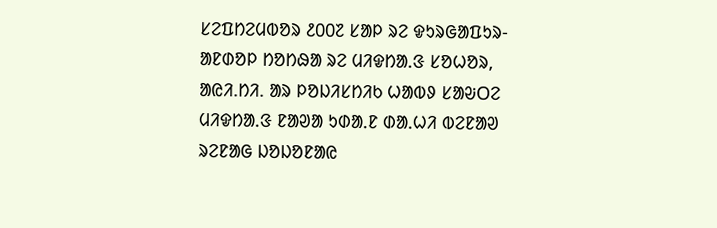ᱥᱮᱯᱴᱮᱢᱵᱚᱨ ᱒᱐᱐᱗ ᱥᱟᱞ ᱨᱮ ᱫᱩᱨᱜᱟᱯᱩᱨ-ᱟᱱᱰᱚᱞ ᱴᱚᱴᱷᱟ ᱨᱮ ᱢᱤᱫᱴᱟᱹᱝ ᱥᱚᱦᱚᱨ, ᱟᱭᱤ.ᱴᱤ. ᱟᱨ ᱞᱚᱡᱤᱥᱴᱤᱠ ᱦᱟᱵᱽ ᱥᱟᱶᱛᱮ ᱢᱤᱫᱴᱟᱹᱝ ᱱᱟᱣᱟ ᱩᱰᱟᱹᱱ ᱰᱟᱹᱦᱤ ᱵᱮᱱᱟᱣ ᱨᱮᱱᱟᱜ ᱡᱚᱡᱚᱱᱟᱭ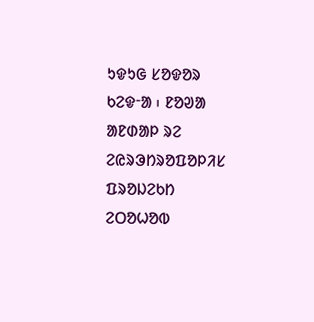ᱩᱫᱩᱜ ᱥᱚᱫᱚᱨ ᱠᱮᱫᱼᱟ ᱾ ᱱᱚᱣᱟ ᱟᱱᱰᱟᱞ ᱨᱮ ᱮᱭᱨᱳᱴᱨᱚᱯᱚᱞᱤᱥ ᱯᱨᱚᱡᱮᱠᱴ ᱮᱛᱚᱦᱚᱵ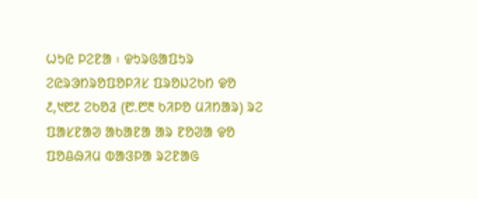ᱦᱩᱭ ᱞᱮᱱᱟ ᱾ ᱫᱩᱨᱜᱟᱯᱩᱨ ᱮᱭᱨᱳᱴᱨᱚᱯᱚᱞᱤᱥ ᱯᱨᱚᱡᱮᱠᱴ ᱫᱚ ᱒,᱑᱘᱒ ᱮᱠᱚᱲ (᱘.᱘᱓ ᱠᱤᱞᱚ ᱢᱤᱴᱟᱨ) ᱨᱮ ᱯᱟᱥᱱᱟᱣ ᱟᱠᱟᱱᱟ ᱟᱨ ᱱᱚᱣᱟ ᱫᱚ ᱯᱚᱪᱷᱤᱢ ᱵᱟᱝᱞᱟ ᱨᱮᱱᱟᱜ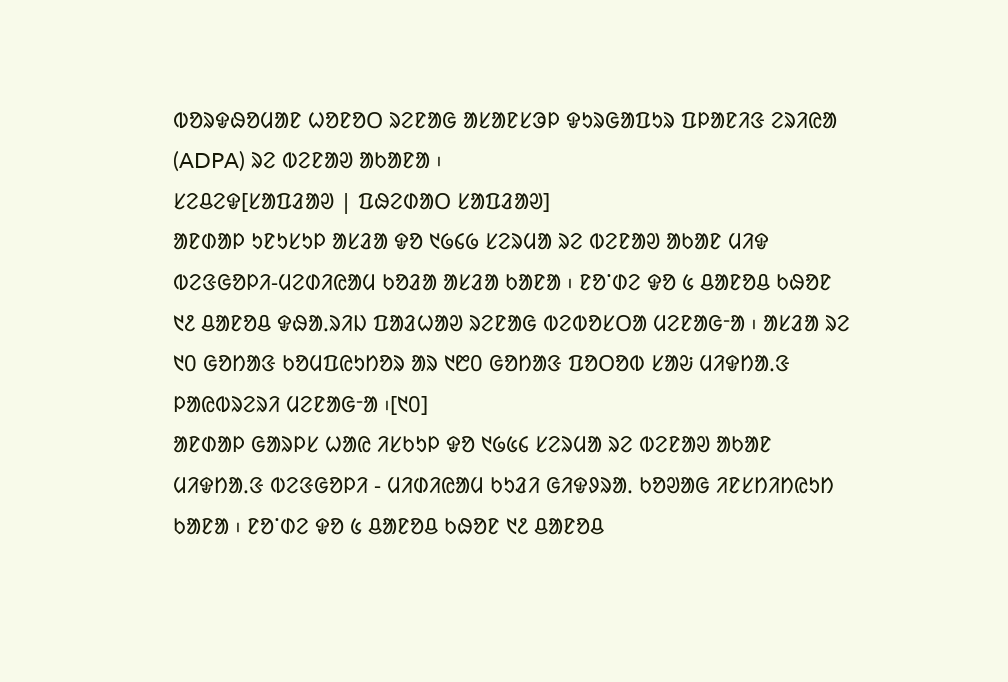ᱵᱚᱨᱫᱷᱚᱢᱟᱱ ᱦᱚᱱᱚᱛ ᱨᱮᱱᱟᱜ ᱟᱥᱟᱱᱥᱳᱞ ᱫᱩᱨᱜᱟᱯᱩᱨ ᱯᱞᱟᱱᱤᱝ ᱮᱨᱤᱭᱟ (ADPA) ᱨᱮ ᱵᱮᱱᱟᱣ ᱟᱠᱟᱱᱟ ᱾
ᱥᱮᱪᱮᱫ[ᱥᱟᱯᱲᱟᱣ | ᱯᱷᱮᱰᱟᱛ ᱥᱟᱯᱲᱟᱣ]
ᱟᱱᱰᱟᱞ ᱩᱱᱩᱥᱩᱞ ᱟᱥᱲᱟ ᱫᱚ ᱑᱙᱔᱙ ᱥᱮᱨᱢᱟ ᱨᱮ ᱵᱮᱱᱟᱣ ᱟᱠᱟᱱ ᱢᱤᱫ ᱵᱮᱝᱜᱚᱞᱤ-ᱢᱮᱰᱤᱭᱟᱢ ᱠᱚᱲᱟ ᱟᱥᱲᱟ ᱠᱟᱱᱟ ᱾ ᱱᱚᱸᱰᱮ ᱫᱚ ᱕ ᱪᱟᱱᱚᱪ ᱠᱷᱚᱱ ᱑᱒ ᱪᱟᱱᱚᱪ ᱫᱷᱟᱹᱨᱤᱡ ᱯᱟᱲᱦᱟᱣ ᱨᱮᱱᱟᱜ ᱵᱮᱵᱚᱥᱛᱟ ᱢᱮᱱᱟᱜᱼᱟ ᱾ ᱟᱥᱲᱟ ᱨᱮ ᱑᱐ ᱜᱚᱴᱟᱝ ᱠᱚᱢᱯᱭᱩᱴᱚᱨ ᱟᱨ ᱑᱘᱐ ᱜᱚᱴᱟᱝ ᱯᱚᱛᱚᱵ ᱥᱟᱶ ᱢᱤᱫᱴᱟᱹᱝ ᱞᱟᱭᱵᱨᱮᱨᱤ ᱢᱮᱱᱟᱜᱼᱟ ᱾[᱑᱐]
ᱟᱱᱰᱟᱞ ᱜᱟᱨᱞᱥ ᱦᱟᱭ ᱤᱥᱠᱩᱞ ᱫᱚ ᱑᱙᱕᱔ ᱥᱮᱨᱢᱟ ᱨᱮ ᱵᱮᱱᱟᱣ ᱟᱠᱟᱱ ᱢᱤᱫᱴᱟᱹᱝ ᱵᱮᱝᱜᱚᱞᱤ - ᱢᱤᱰᱤᱭᱟᱢ ᱠᱩᱲᱤ ᱜᱤᱫᱽᱨᱟᱹ ᱠᱚᱣᱟᱜ ᱤᱱᱥᱴᱤᱴᱭᱩᱴ ᱠᱟᱱᱟ ᱾ ᱱᱚᱸᱰᱮ ᱫᱚ ᱕ ᱪᱟᱱᱚᱪ ᱠᱷᱚᱱ ᱑᱒ ᱪᱟᱱᱚᱪ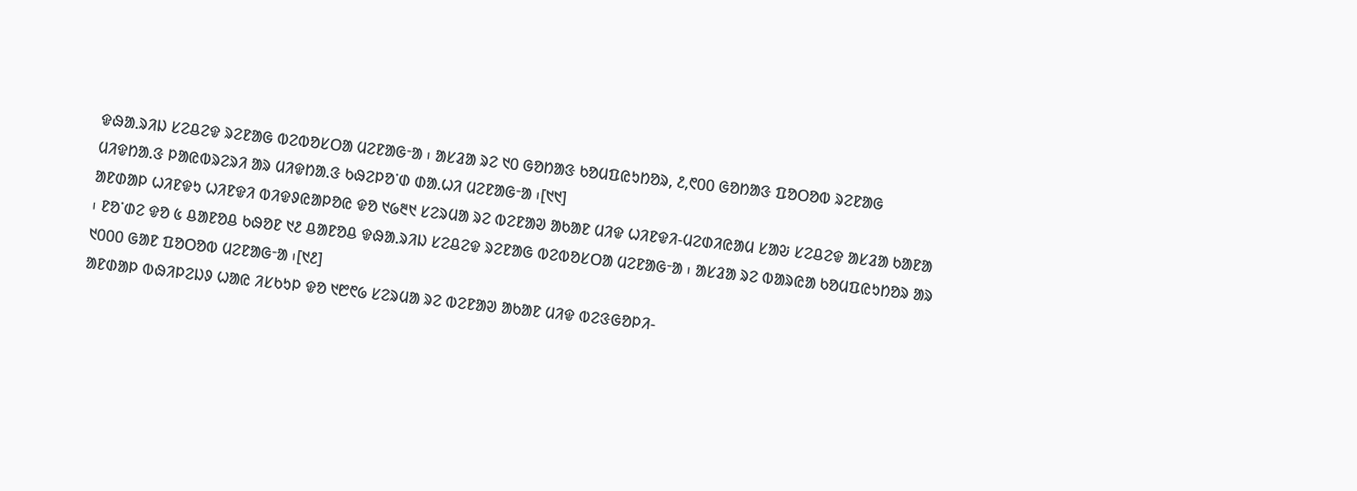ᱫᱷᱟᱹᱨᱤᱡ ᱥᱮᱪᱮᱫ ᱨᱮᱱᱟᱜ ᱵᱮᱵᱚᱥᱛᱟ ᱢᱮᱱᱟᱜᱼᱟ ᱾ ᱟᱥᱲᱟ ᱨᱮ ᱑᱐ ᱜᱚᱴᱟᱝ ᱠᱚᱢᱯᱭᱩᱴᱚᱨ, ᱒,᱖᱐᱐ ᱜᱚᱴᱟᱝ ᱯᱚᱛᱚᱵ ᱨᱮᱱᱟᱜ ᱢᱤᱫᱴᱟᱹᱝ ᱞᱟᱭᱵᱨᱮᱨᱤ ᱟᱨ ᱢᱤᱫᱴᱟᱹᱝ ᱠᱷᱮᱞᱚᱸᱰ ᱰᱟᱹᱦᱤ ᱢᱮᱱᱟᱜᱼᱟ ᱾[᱑᱑]
ᱟᱱᱰᱟᱞ ᱦᱤᱱᱫᱩ ᱦᱤᱱᱫᱤ ᱵᱤᱫᱽᱭᱟᱞᱚᱭ ᱫᱚ ᱑᱙᱓᱑ ᱥᱮᱨᱢᱟ ᱨᱮ ᱵᱮᱱᱟᱣ ᱟᱠᱟᱱ ᱢᱤᱫ ᱦᱤᱱᱫᱤ-ᱢᱮᱰᱤᱭᱟᱢ ᱥᱟᱶ ᱥᱮᱪᱮᱫ ᱟᱥᱲᱟ ᱠᱟᱱᱟ ᱾ ᱱᱚᱸᱰᱮ ᱫᱚ ᱕ ᱪᱟᱱᱚᱪ ᱠᱷᱚᱱ ᱑᱒ ᱪᱟᱱᱚᱪ ᱫᱷᱟᱹᱨᱤᱡ ᱥᱮᱪᱮᱫ ᱨᱮᱱᱟᱜ ᱵᱮᱵᱚᱥᱛᱟ ᱢᱮᱱᱟᱜᱼᱟ ᱾ ᱟᱥᱲᱟ ᱨᱮ ᱵᱟᱨᱭᱟ ᱠᱚᱢᱯᱭᱩᱴᱚᱨ ᱟᱨ ᱑᱐᱐᱐ ᱜᱟᱱ ᱯᱚᱛᱚᱵ ᱢᱮᱱᱟᱜᱼᱟ ᱾[᱑᱒]
ᱟᱱᱰᱟᱞ ᱵᱷᱤᱞᱮᱡᱽ ᱦᱟᱭ ᱤᱥᱠᱩᱞ ᱫᱚ ᱑᱘᱖᱙ ᱥᱮᱨᱢᱟ ᱨᱮ ᱵᱮᱱᱟᱣ ᱟᱠᱟᱱ ᱢᱤᱫ ᱵᱮᱝᱜᱚᱞᱤ-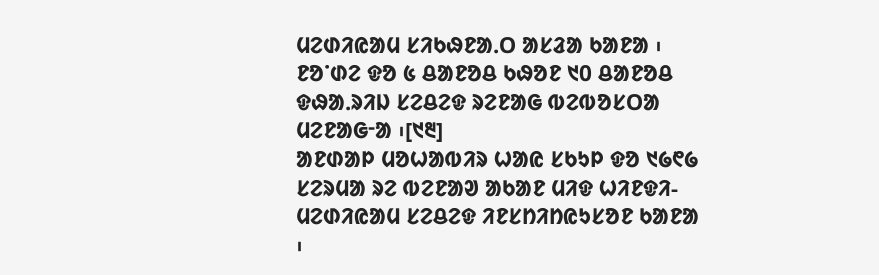ᱢᱮᱰᱤᱭᱟᱢ ᱥᱤᱠᱷᱱᱟᱹᱛ ᱟᱥᱲᱟ ᱠᱟᱱᱟ ᱾ ᱱᱚᱸᱰᱮ ᱫᱚ ᱕ ᱪᱟᱱᱚᱪ ᱠᱷᱚᱱ ᱑᱐ ᱪᱟᱱᱚᱪ ᱫᱷᱟᱹᱨᱤᱡ ᱥᱮᱪᱮᱫ ᱨᱮᱱᱟᱜ ᱵᱮᱵᱚᱥᱛᱟ ᱢᱮᱱᱟᱜᱼᱟ ᱾[᱑᱓]
ᱟᱱᱰᱟᱞ ᱢᱚᱦᱟᱵᱤᱨ ᱦᱟᱭ ᱥᱠᱩᱞ ᱫᱚ ᱑᱙᱖᱙ ᱥᱮᱨᱢᱟ ᱨᱮ ᱵᱮᱱᱟᱣ ᱟᱠᱟᱱ ᱢᱤᱫ ᱦᱤᱱᱫᱤ-ᱢᱮᱰᱤᱭᱟᱢ ᱥᱮᱪᱮᱫ ᱤᱱᱥᱴᱤᱴᱭᱩᱥᱚᱱ ᱠᱟᱱᱟ ᱾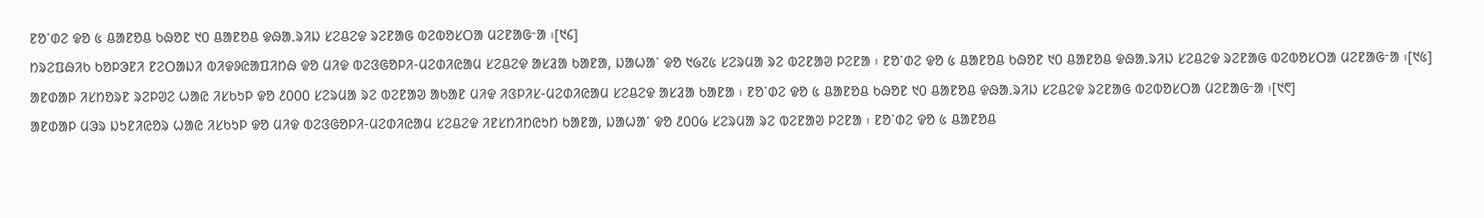ᱱᱚᱸᱰᱮ ᱫᱚ ᱕ ᱪᱟᱱᱚᱪ ᱠᱷᱚᱱ ᱑᱐ ᱪᱟᱱᱚᱪ ᱫᱷᱟᱹᱨᱤᱡ ᱥᱮᱪᱮᱫ ᱨᱮᱱᱟᱜ ᱵᱮᱵᱚᱥᱛᱟ ᱢᱮᱱᱟᱜᱼᱟ ᱾[᱑᱔]
ᱴᱨᱮᱯᱷᱤᱠ ᱠᱚᱞᱳᱱᱤ ᱱᱮᱛᱟᱡᱤ ᱵᱤᱫᱽᱭᱟᱯᱤᱴᱷ ᱫᱚ ᱢᱤᱫ ᱵᱮᱝᱜᱚᱞᱤ-ᱢᱮᱰᱤᱭᱟᱢ ᱥᱮᱪᱮᱫ ᱟᱥᱲᱟ ᱠᱟᱱᱟ, ᱡᱟᱦᱟᱸ ᱫᱚ ᱑᱙᱗᱕ ᱥᱮᱨᱢᱟ ᱨᱮ ᱵᱮᱱᱟᱣ ᱞᱮᱱᱟ ᱾ ᱱᱚᱸᱰᱮ ᱫᱚ ᱕ ᱪᱟᱱᱚᱪ ᱠᱷᱚᱱ ᱑᱐ ᱪᱟᱱᱚᱪ ᱫᱷᱟᱹᱨᱤᱡ ᱥᱮᱪᱮᱫ ᱨᱮᱱᱟᱜ ᱵᱮᱵᱚᱥᱛᱟ ᱢᱮᱱᱟᱜᱼᱟ ᱾[᱑᱕]
ᱟᱱᱰᱟᱞ ᱤᱥᱴᱚᱨᱱ ᱨᱮᱞᱣᱮ ᱦᱟᱭ ᱤᱥᱠᱩᱞ ᱫᱚ ᱒᱐᱐᱐ ᱥᱮᱨᱢᱟ ᱨᱮ ᱵᱮᱱᱟᱣ ᱟᱠᱟᱱ ᱢᱤᱫ ᱤᱝᱞᱤᱥ-ᱢᱮᱰᱤᱭᱟᱢ ᱥᱮᱪᱮᱫ ᱟᱥᱲᱟ ᱠᱟᱱᱟ ᱾ ᱱᱚᱸᱰᱮ ᱫᱚ ᱕ ᱪᱟᱱᱚᱪ ᱠᱷᱚᱱ ᱑᱐ ᱪᱟᱱᱚᱪ ᱫᱷᱟᱹᱨᱤᱡ ᱥᱮᱪᱮᱫ ᱨᱮᱱᱟᱜ ᱵᱮᱵᱚᱥᱛᱟ ᱢᱮᱱᱟᱜᱼᱟ ᱾[᱑᱖]
ᱟᱱᱰᱟᱞ ᱢᱳᱨ ᱡᱩᱱᱤᱭᱚᱨ ᱦᱟᱭ ᱤᱥᱠᱩᱞ ᱫᱚ ᱢᱤᱫ ᱵᱮᱝᱜᱚᱞᱤ-ᱢᱮᱰᱤᱭᱟᱢ ᱥᱮᱪᱮᱫ ᱤᱱᱥᱴᱤᱴᱭᱩᱴ ᱠᱟᱱᱟ, ᱡᱟᱦᱟᱸ ᱫᱚ ᱒᱐᱐᱙ ᱥᱮᱨᱢᱟ ᱨᱮ ᱵᱮᱱᱟᱣ ᱞᱮᱱᱟ ᱾ ᱱᱚᱸᱰᱮ ᱫᱚ ᱕ ᱪᱟᱱᱚᱪ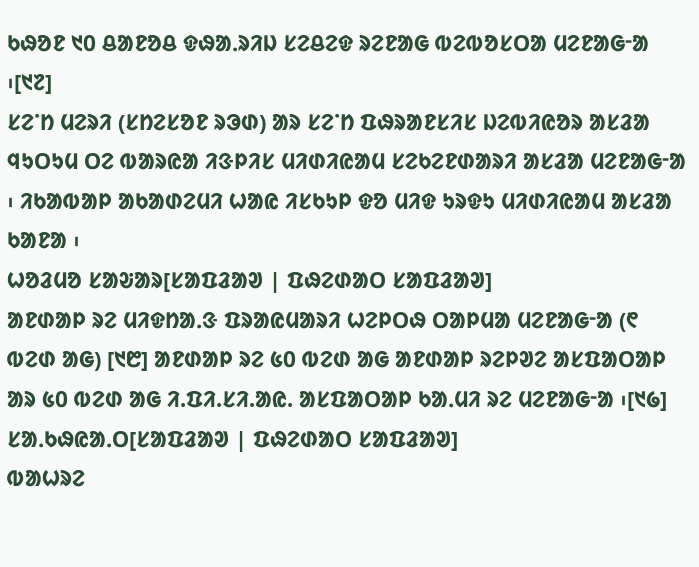ᱠᱷᱚᱱ ᱑᱐ ᱪᱟᱱᱚᱪ ᱫᱷᱟᱹᱨᱤᱡ ᱥᱮᱪᱮᱫ ᱨᱮᱱᱟᱜ ᱵᱮᱵᱚᱥᱛᱟ ᱢᱮᱱᱟᱜᱼᱟ ᱾[᱑᱗]
ᱥᱮᱸᱴ ᱢᱮᱨᱤ (ᱥᱴᱮᱥᱚᱱ ᱨᱳᱰ) ᱟᱨ ᱥᱮᱸᱴ ᱯᱷᱨᱟᱱᱥᱤᱥ ᱡᱮᱵᱤᱭᱚᱨ ᱟᱥᱲᱟ ᱧᱩᱛᱩᱢ ᱛᱮ ᱵᱟᱨᱭᱟ ᱤᱝᱞᱤᱥ ᱢᱤᱰᱤᱭᱟᱢ ᱥᱮᱠᱮᱱᱰᱟᱨᱤ ᱟᱥᱲᱟ ᱢᱮᱱᱟᱜᱼᱟ ᱾ ᱤᱠᱟᱵᱟᱞ ᱟᱠᱟᱰᱮᱢᱤ ᱦᱟᱭ ᱤᱥᱠᱩᱞ ᱫᱚ ᱢᱤᱫ ᱩᱨᱫᱩ ᱢᱤᱰᱤᱭᱟᱢ ᱟᱥᱲᱟ ᱠᱟᱱᱟ ᱾
ᱦᱚᱲᱢᱚ ᱥᱟᱶᱟᱨ[ᱥᱟᱯᱲᱟᱣ | ᱯᱷᱮᱰᱟᱛ ᱥᱟᱯᱲᱟᱣ]
ᱟᱱᱰᱟᱞ ᱨᱮ ᱢᱤᱫᱴᱟᱹᱝ ᱯᱨᱟᱭᱢᱟᱨᱤ ᱦᱮᱞᱛᱷ ᱛᱟᱞᱢᱟ ᱢᱮᱱᱟᱜᱼᱟ (᱖ ᱵᱮᱰ ᱟᱜ) [᱑᱘] ᱟᱱᱰᱟᱞ ᱨᱮ ᱕᱐ ᱵᱮᱰ ᱟᱜ ᱟᱱᱰᱟᱞ ᱨᱮᱞᱣᱮ ᱟᱥᱯᱟᱛᱟᱞ ᱟᱨ ᱕᱐ ᱵᱮᱰ ᱟᱜ ᱤ.ᱯᱤ.ᱥᱤ.ᱟᱭ. ᱟᱥᱯᱟᱛᱟᱞ ᱠᱟᱹᱢᱤ ᱨᱮ ᱢᱮᱱᱟᱜᱼᱟ ᱾[᱑᱙]
ᱥᱟᱹᱠᱷᱭᱟᱹᱛ[ᱥᱟᱯᱲᱟᱣ | ᱯᱷᱮᱰᱟᱛ ᱥᱟᱯᱲᱟᱣ]
ᱵᱟᱦᱨᱮ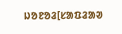ᱡᱚᱱᱚᱲ[ᱥᱟᱯᱲᱟᱣ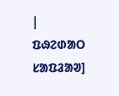| ᱯᱷᱮᱰᱟᱛ ᱥᱟᱯᱲᱟᱣ]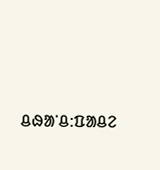ᱪᱷᱟᱸᱪ:ᱯᱟᱪᱮ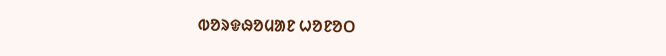ᱵᱚᱨᱫᱷᱚᱢᱟᱱ ᱦᱚᱱᱚᱛ